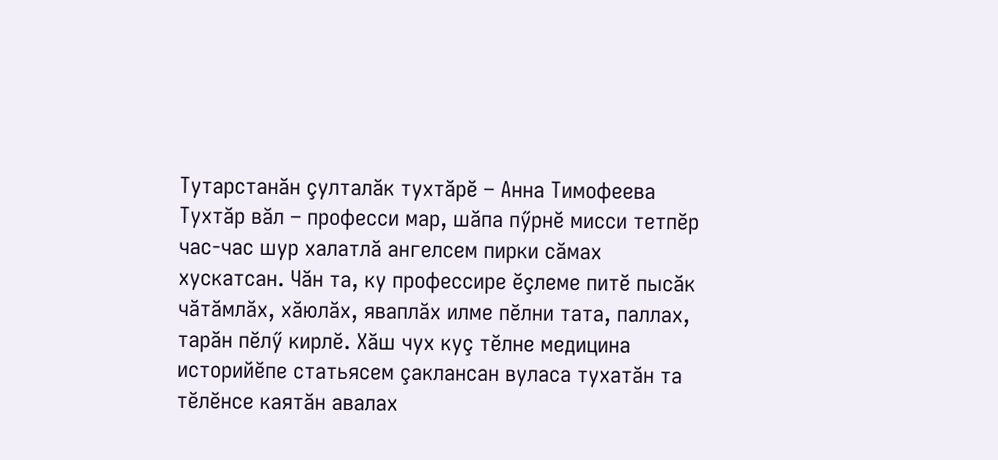Тутарстанăн çулталăк тухтăрӗ – Анна Тимофеева
Тухтăр вăл – професси мар, шăпа пӳрнӗ мисси тетпӗр час-час шур халатлă ангелсем пирки сăмах хускатсан. Чăн та, ку профессире ӗçлеме питӗ пысăк чăтăмлăх, хăюлăх, яваплăх илме пӗлни тата, паллах, тарăн пӗлӳ кирлӗ. Хăш чух куç тӗлне медицина историйӗпе статьясем çаклансан вуласа тухатăн та тӗлӗнсе каятăн авалах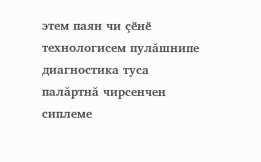этем паян чи çӗнӗ технологисем пулăшнипе диагностика туса палăртнă чирсенчен сиплеме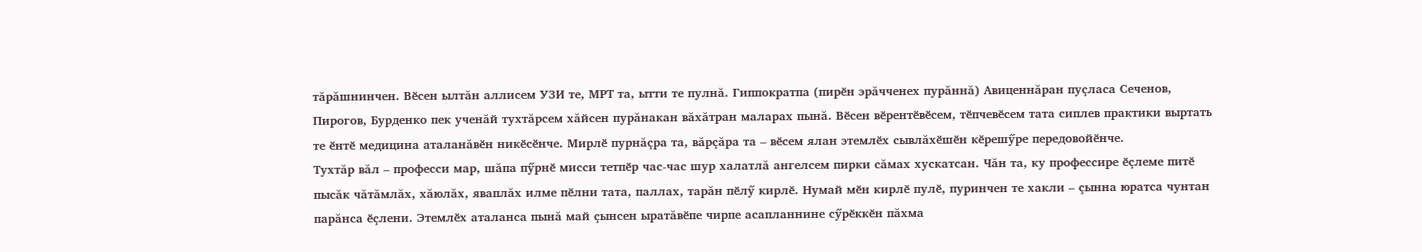тăрăшнинчен. Вӗсен ылтăн аллисем УЗИ те, МРТ та, ытти те пулнă. Гиппократпа (пирӗн эрăчченех пурăннă) Авиценнăран пуçласа Сеченов, Пирогов, Бурденко пек ученăй тухтăрсем хăйсен пурăнакан вăхăтран маларах пынă. Вӗсен вӗрентӗвӗсем, тӗпчевӗсем тата сиплев практики выртать те ӗнтӗ медицина аталанăвӗн никӗсӗнче. Мирлӗ пурнăçра та, вăрçăра та – вӗсем ялан этемлӗх сывлăхӗшӗн кӗрешӳре передовойӗнче.
Тухтăр вăл – професси мар, шăпа пӳрнӗ мисси тетпӗр час-час шур халатлă ангелсем пирки сăмах хускатсан. Чăн та, ку профессире ӗçлеме питӗ пысăк чăтăмлăх, хăюлăх, яваплăх илме пӗлни тата, паллах, тарăн пӗлӳ кирлӗ. Нумай мӗн кирлӗ пулӗ, пуринчен те хакли – çынна юратса чунтан парăнса ӗçлени. Этемлӗх аталанса пынă май çынсен ыратăвӗпе чирпе асапланнине сӳрӗккӗн пăхма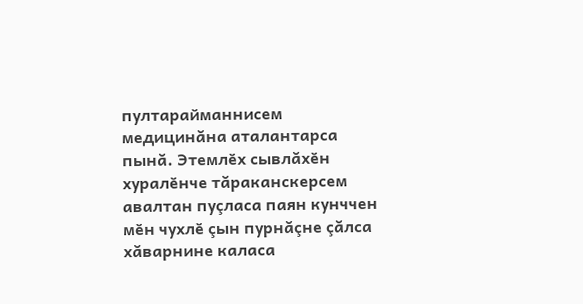пултарайманнисем медицинăна аталантарса пынă. Этемлӗх сывлăхӗн хуралӗнче тăраканскерсем авалтан пуçласа паян кунччен мӗн чухлӗ çын пурнăçне çăлса хăварнине каласа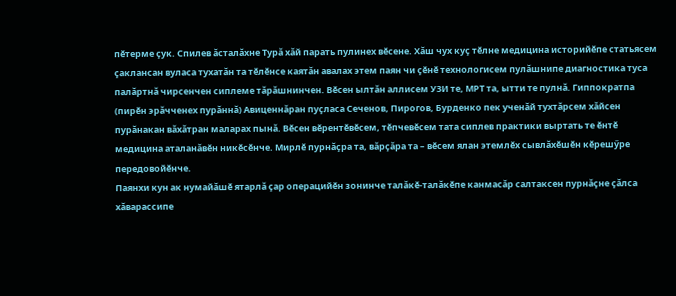пӗтерме çук. Спилев ăсталăхне Турă хăй парать пулинех вӗсене. Хăш чух куç тӗлне медицина историйӗпе статьясем çаклансан вуласа тухатăн та тӗлӗнсе каятăн авалах этем паян чи çӗнӗ технологисем пулăшнипе диагностика туса палăртнă чирсенчен сиплеме тăрăшнинчен. Вӗсен ылтăн аллисем УЗИ те, МРТ та, ытти те пулнă. Гиппократпа (пирӗн эрăчченех пурăннă) Авиценнăран пуçласа Сеченов, Пирогов, Бурденко пек ученăй тухтăрсем хăйсен пурăнакан вăхăтран маларах пынă. Вӗсен вӗрентӗвӗсем, тӗпчевӗсем тата сиплев практики выртать те ӗнтӗ медицина аталанăвӗн никӗсӗнче. Мирлӗ пурнăçра та, вăрçăра та – вӗсем ялан этемлӗх сывлăхӗшӗн кӗрешӳре передовойӗнче.
Паянхи кун ак нумайăшӗ ятарлă çар операцийӗн зонинче талăкӗ-талăкӗпе канмасăр салтаксен пурнăçне çăлса хăварассипе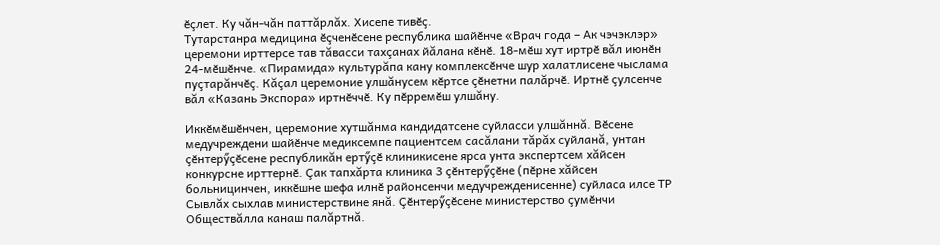ӗçлет. Ку чăн-чăн паттăрлăх. Хисепе тивӗç.
Тутарстанра медицина ӗçченӗсене республика шайӗнче «Врач года – Ак чэчэклэр» церемони ирттерсе тав тăвасси тахçанах йăлана кӗнӗ. 18-мӗш хут иртрӗ вăл июнӗн 24-мӗшӗнче. «Пирамида» культурăпа кану комплексӗнче шур халатлисене чыслама пуçтарăнчӗç. Кăçал церемоние улшăнусем кӗртсе çӗнетни палăрчӗ. Иртнӗ çулсенче вăл «Казань Экспора» иртнӗччӗ. Ку пӗрремӗш улшăну.

Иккӗмӗшӗнчен, церемоние хутшăнма кандидатсене суйласси улшăннă. Вӗсене медучреждени шайӗнче медиксемпе пациентсем сасăлани тăрăх суйланă, унтан çӗнтерӳçӗсене республикăн ертӳçӗ клиникисене ярса унта экспертсем хăйсен конкурсне ирттернӗ. Çак тапхăрта клиника 3 çӗнтерӳçӗне (пӗрне хăйсен больницинчен, иккӗшне шефа илнӗ районсенчи медучрежденисенне) суйласа илсе ТР Сывлăх сыхлав министерствине янă. Çӗнтерӳçӗсене министерство çумӗнчи Обществăлла канаш палăртнă.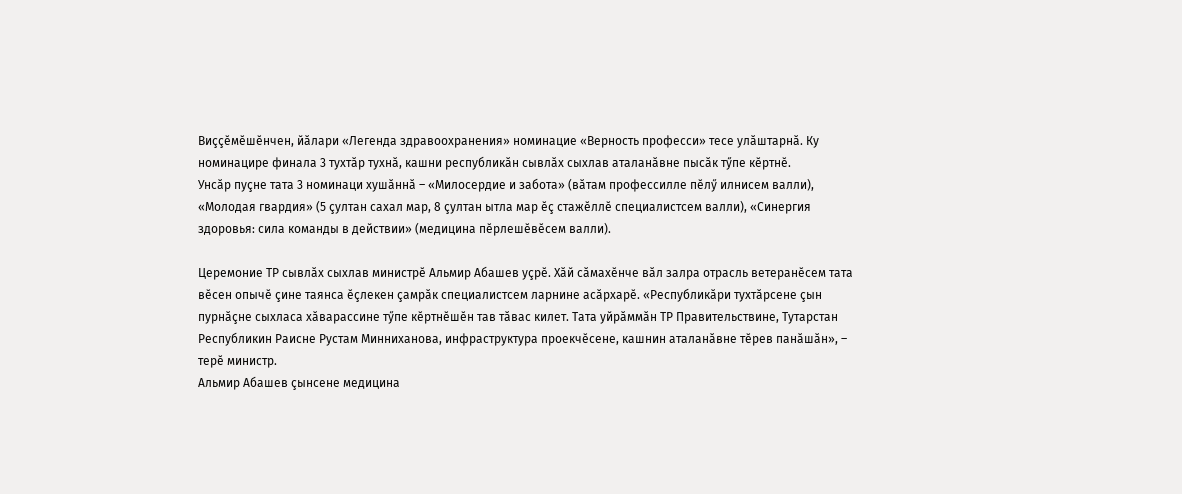Виççӗмӗшӗнчен, йăлари «Легенда здравоохранения» номинацие «Верность професси» тесе улăштарнă. Ку номинацире финала 3 тухтăр тухнă, кашни республикăн сывлăх сыхлав аталанăвне пысăк тӳпе кӗртнӗ.
Унсăр пуçне тата 3 номинаци хушăннă – «Милосердие и забота» (вăтам профессилле пӗлӳ илнисем валли), «Молодая гвардия» (5 çултан сахал мар, 8 çултан ытла мар ӗç стажӗллӗ специалистсем валли), «Синергия здоровья: сила команды в действии» (медицина пӗрлешӗвӗсем валли).

Церемоние ТР сывлăх сыхлав министрӗ Альмир Абашев уçрӗ. Хăй сăмахӗнче вăл залра отрасль ветеранӗсем тата вӗсен опычӗ çине таянса ӗçлекен çамрăк специалистсем ларнине асăрхарӗ. «Республикăри тухтăрсене çын пурнăçне сыхласа хăварассине тӳпе кӗртнӗшӗн тав тăвас килет. Тата уйрăммăн ТР Правительствине, Тутарстан Республикин Раисне Рустам Минниханова, инфраструктура проекчӗсене, кашнин аталанăвне тӗрев панăшăн», – терӗ министр.
Альмир Абашев çынсене медицина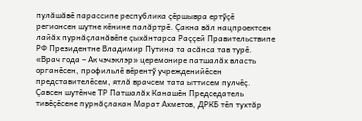пулăшăвӗ парассипе республика çӗршывра ертӳçӗ регионсен шутне кӗнине палăртрӗ. Çакна вăл нацпроектсен лайăх пурнăçланăвӗпе çыхăнтарса Раççей Правительствипе РФ Президентне Владимир Путина та асăнса тав турӗ.
«Врач года – Ак чэчэклэр» церемонире патшалăх власть органӗсен, профильлӗ вӗрентӳ учрежденийӗсен представителӗсем, ятлă врачсем тата ыттисем пулчӗç. Çавсен шутӗнче ТР Патшалăх Канашӗн Председатель тивӗçӗсене пурнăçлакан Марат Ахметов, ДРКБ тӗп тухтăр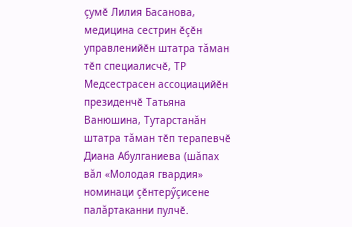çумӗ Лилия Басанова, медицина сестрин ӗçӗн управленийӗн штатра тăман тӗп специалисчӗ, ТР Медсестрасен ассоциацийӗн президенчӗ Татьяна Ванюшина, Тутарстанăн штатра тăман тӗп терапевчӗ Диана Абулганиева (шăпах вăл «Молодая гвардия» номинаци çӗнтерӳçисене палăртаканни пулчӗ.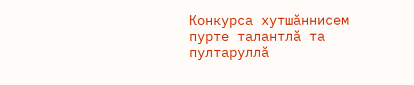Конкурса хутшăннисем пурте талантлă та пултаруллă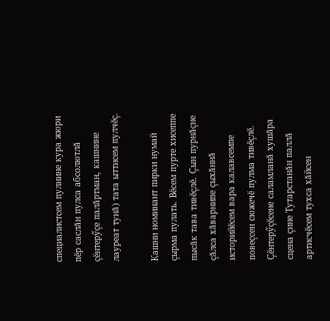специалистсем пулнине кура жюри пӗр саслăн пулса абсолютлă çӗнтерӳçе палăртман, кашнине лауреат тунă) тата ыттисем пулчӗç.

Кашни номинант пирки нумай çырма пулать. Вӗсем пурте хисеппе пысăк тава тивӗçлӗ. Çын пурнăçне çăлса хăварнипе çыхăннă историйӗсем вара калавсемпе повеçсен сюжечӗ пулма тивӗçлӗ. Çӗнтерӳçӗсене саламланă хушăра сцена çине Тутарстанăн паллă артисчӗсем тухса хăйсен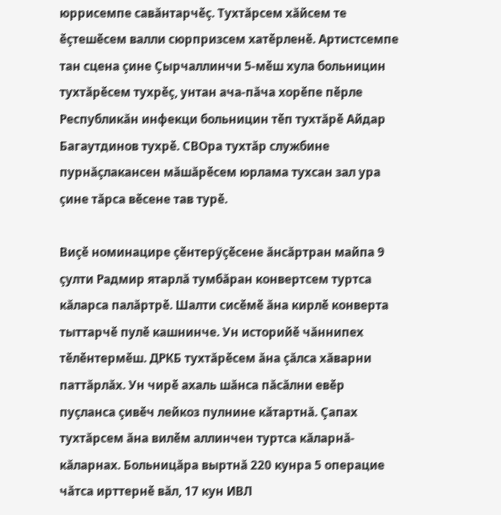юррисемпе савăнтарчӗç. Тухтăрсем хăйсем те ӗçтешӗсем валли сюрпризсем хатӗрленӗ. Артистсемпе тан сцена çине Çырчаллинчи 5-мӗш хула больницин тухтăрӗсем тухрӗç, унтан ача-пăча хорӗпе пӗрле Республикăн инфекци больницин тӗп тухтăрӗ Айдар Багаутдинов тухрӗ. СВОра тухтăр службине пурнăçлакансен мăшăрӗсем юрлама тухсан зал ура çине тăрса вӗсене тав турӗ.

Виçӗ номинацире çӗнтерӳçӗсене ăнсăртран майпа 9 çулти Радмир ятарлă тумбăран конвертсем туртса кăларса палăртрӗ. Шалти сисӗмӗ ăна кирлӗ конверта тыттарчӗ пулӗ кашнинче. Ун историйӗ чăннипех тӗлӗнтермӗш. ДРКБ тухтăрӗсем ăна çăлса хăварни паттăрлăх. Ун чирӗ ахаль шăнса пăсăлни евӗр пуçланса çивӗч лейкоз пулнине кăтартнă. Çапах тухтăрсем ăна вилӗм аллинчен туртса кăларнă-кăларнах. Больницăра выртнă 220 кунра 5 операцие чăтса ирттернӗ вăл, 17 кун ИВЛ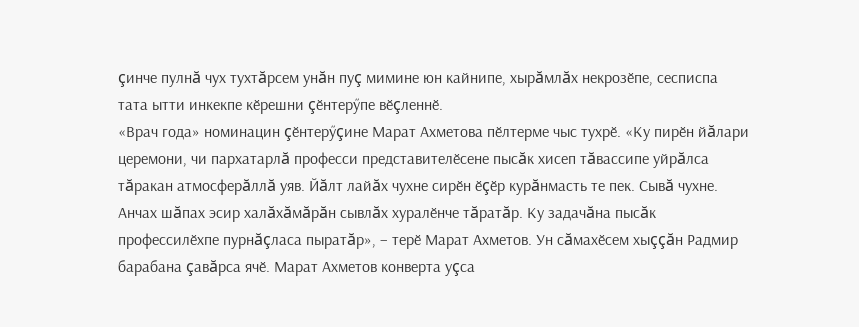çинче пулнă чух тухтăрсем унăн пуç мимине юн кайнипе, хырăмлăх некрозӗпе, сесписпа тата ытти инкекпе кӗрешни çӗнтерӳпе вӗçленнӗ.
«Врач года» номинацин çӗнтерӳçине Марат Ахметова пӗлтерме чыс тухрӗ. «Ку пирӗн йăлари церемони, чи пархатарлă професси представителӗсене пысăк хисеп тăвассипе уйрăлса тăракан атмосферăллă уяв. Йăлт лайăх чухне сирӗн ӗçӗр курăнмасть те пек. Сывă чухне. Анчах шăпах эсир халăхăмăрăн сывлăх хуралӗнче тăратăр. Ку задачăна пысăк профессилӗхпе пурнăçласа пыратăр», – терӗ Марат Ахметов. Ун сăмахӗсем хыççăн Радмир барабана çавăрса ячӗ. Марат Ахметов конверта уçса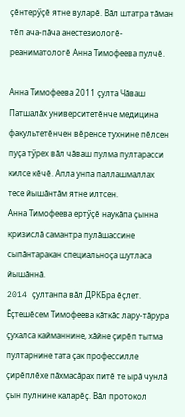çӗнтерӳçӗ ятне вуларӗ. Вăл штатра тăман тӗп ача-пăча анестезиологӗ-реаниматологӗ Анна Тимофеева пулчӗ.

Анна Тимофеева 2011 çулта Чăваш Патшалăх университетӗнче медицина факультетӗнчен вӗренсе тухнине пӗлсен пуçа тӳрех вăл чăваш пулма пултарасси килсе кӗчӗ. Апла унпа паллашмаллах тесе йышăнтăм ятне илтсен.
Анна Тимофеева ертӳçӗ наукăпа çынна кризислă самантра пулăшассине сыпăнтаракан специальноçа шутласа йышăннă.
2014 çултанпа вăл ДРКБра ӗçлет. Ӗçтешӗсем Тимофеева кăткăс лару-тăрура çухалса кайманнине, хăйне çирӗп тытма пултарнине тата çак профессилле çирӗплӗхе пăхмасăрах питӗ те ырă чунлă çын пулнине каларӗç. Вăл протокол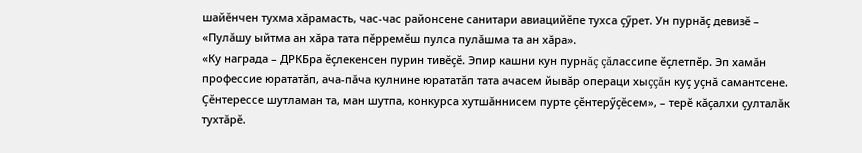шайӗнчен тухма хăрамасть, час-час районсене санитари авиацийӗпе тухса çӳрет. Ун пурнăç девизӗ – «Пулăшу ыйтма ан хăра тата пӗрремӗш пулса пулăшма та ан хăра».
«Ку награда – ДРКБра ӗçлекенсен пурин тивӗçӗ. Эпир кашни кун пурнăç çăлассипе ӗçлетпӗр. Эп хамăн профессие юрататăп, ача-пăча кулнине юрататăп тата ачасем йывăр операци хыççăн куç уçнă самантсене. Çӗнтерессе шутламан та, ман шутпа, конкурса хутшăннисем пурте çӗнтерӳçӗсем», – терӗ кăçалхи çулталăк тухтăрӗ.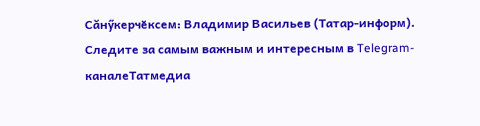Сăнӳкерчӗксем: Владимир Васильев (Татар-информ).
Следите за самым важным и интересным в Telegram-каналеТатмедиа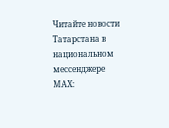Читайте новости Татарстана в национальном мессенджере MАХ: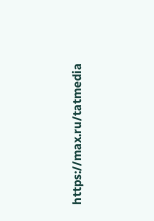https://max.ru/tatmedia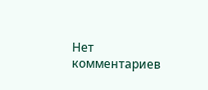Нет комментариев